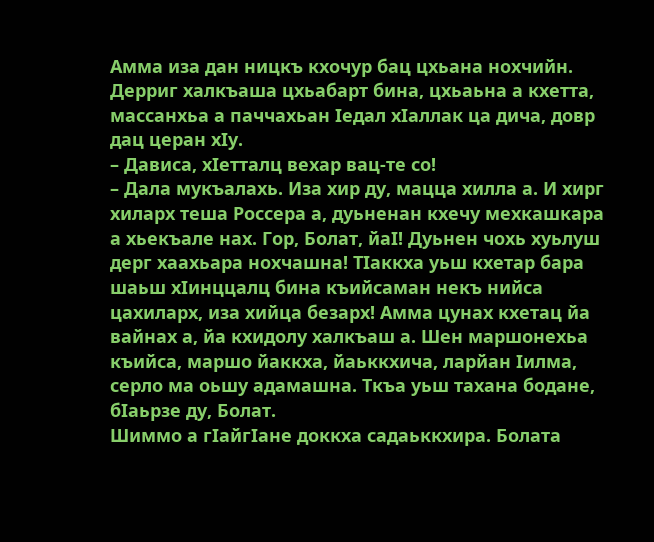Амма иза дан ницкъ кхочур бац цхьана нохчийн. Дерриг халкъаша цхьабарт бина, цхьаьна а кхетта, массанхьа а паччахьан ӏедал хӏаллак ца дича, довр дац церан хӏу.
– Дависа, хӏетталц вехар вац-те со!
– Дала мукъалахь. Иза хир ду, мацца хилла а. И хирг хиларх теша Россера а, дуьненан кхечу мехкашкара а хьекъале нах. Гор, Болат, йаӏ! Дуьнен чохь хуьлуш дерг хаахьара нохчашна! Тӏаккха уьш кхетар бара шаьш хӏинццалц бина къийсаман некъ нийса цахиларх, иза хийца безарх! Амма цунах кхетац йа вайнах а, йа кхидолу халкъаш а. Шен маршонехьа къийса, маршо йаккха, йаьккхича, ларйан ӏилма, серло ма оьшу адамашна. Ткъа уьш тахана бодане, бӏаьрзе ду, Болат.
Шиммо а гӏайгӏане доккха садаьккхира. Болата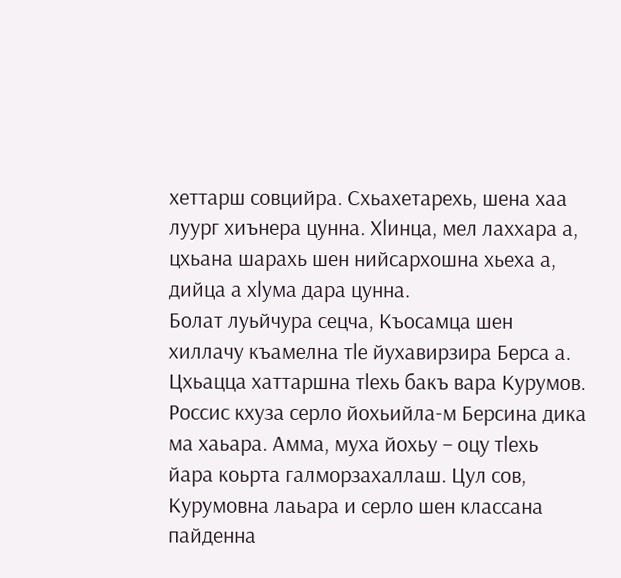хеттарш совцийра. Схьахетарехь, шена хаа луург хиънера цунна. Хӏинца, мел лаххара а, цхьана шарахь шен нийсархошна хьеха а, дийца а хӏума дара цунна.
Болат луьйчура сецча, Къосамца шен хиллачу къамелна тӏе йухавирзира Берса а.
Цхьацца хаттаршна тӏехь бакъ вара Курумов. Россис кхуза серло йохьийла-м Берсина дика ма хаьара. Амма, муха йохьу – оцу тӏехь йара коьрта галморзахаллаш. Цул сов, Курумовна лаьара и серло шен классана пайденна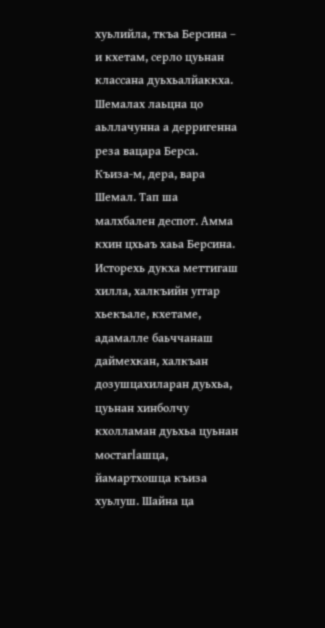хуьлийла, ткъа Берсина – и кхетам, серло цуьнан классана дуьхьалйаккха.
Шемалах лаьцна цо аьллачунна а дерригенна реза вацара Берса. Къиза-м, дера, вара Шемал. Тап ша малхбален деспот. Амма кхин цхьаъ хаьа Берсина. Исторехь дукха меттигаш хилла, халкъийн уггар хьекъале, кхетаме, адамалле баьччанаш даймехкан, халкъан дозушцахиларан дуьхьа, цуьнан хинболчу кхолламан дуьхьа цуьнан мостагӏашца, йамартхошца къиза хуьлуш. Шайна ца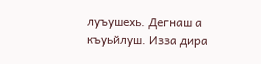луъушехь. Дегнаш а къуьйлуш. Изза дира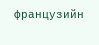французийн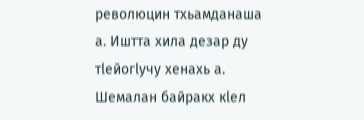революцин тхьамданаша а. Иштта хила дезар ду тӏейогӏучу хенахь а.
Шемалан байракх кӏел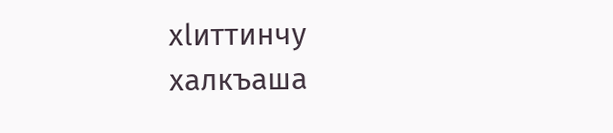хӏиттинчу халкъаша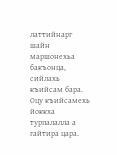латтийнарг шайн маршонехьа бакъонца, сийлахь къийсам бара. Оцу къийсамехь йоккха турпалалла а гайтира цара.